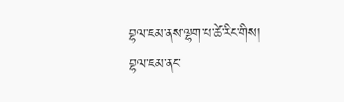བྷལ་ཇམ་ནས་ལྷག་པ་ཚེ་རིང་གིས།
བྷལ་ཇམ་ནང་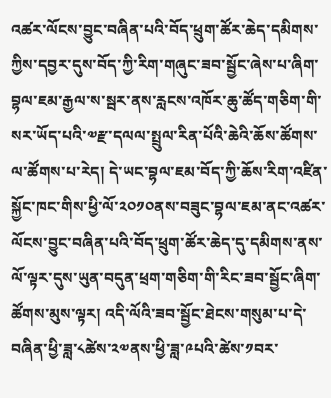འཚར་ལོངས་བྱུང་བཞིན་པའི་བོད་ཕྲུག་ཚོར་ཆེད་དམིགས་ཀྱིས་དབྱར་དུས་བོད་ཀྱི་རིག་གཞུང་ཟབ་སྦྱོང་ཞེས་པ་ཞིག་བྷལ་ཇམ་རྒྱལ་ས་སྦར་ནས་རླངས་འཁོར་ཆུ་ཚོད་གཅིག་གི་སར་ཡོད་པའི་༧རྫ་དལལ་སྤྲུལ་རིན་པོའི་ཆེའི་ཆོས་ཚོགས་ལ་ཚོགས་པ་རེད། དེ་ཡང་བྷལ་ཇམ་བོད་ཀྱི་ཆོས་རིག་འཛིན་སྐྱོང་ཁང་གིས་ཕྱི་ལོ་༢༠༡༠ནས་བཟུང་བྷལ་ཇམ་ནང་འཚར་ལོངས་བྱུང་བཞིན་པའི་བོད་ཕྲུག་ཚོར་ཆེད་དུ་དམིགས་ནས་ལོ་ལྟར་དུས་ཡུན་བདུན་ཕྲག་གཅིག་གི་རིང་ཟབ་སྦྱོང་ཞིག་ཚོགས་མུས་ལྟར། འདི་ལོའི་ཟབ་སྦྱོང་ཐེངས་གསུམ་པ་དེ་བཞིན་ཕྱི་ཟླ་༨ཚེས་༢༧ནས་ཕྱི་ཟླ་༩པའི་ཚེས་༡བར་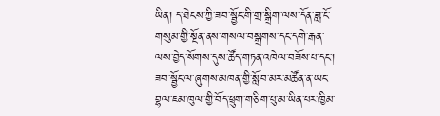ཡིན། ད་ཐེངས་ཀྱི་ཟབ་སྦྱོང་གི་གྲ་སྒྲིག་ལས་དོན་ཟླ་ངོ་གསུམ་གྱི་སྔོན་ནས་གསལ་བསྒྲགས་དང་དགེ་རྒན་ལས་བྱེད་སོགས་དུས་ཚོད་གཏན་འཁེལ་བཟོས་པ་དང་། ཟབ་སྦྱོང་ལ་ཞུགས་མཁན་གྱི་སློབ་མར་མཚོན་ན་ཡང་བྷལ་ཇམ་ཁུལ་གྱི་བོད་ཕྲུག་གཅིག་པུ་མ་ཡིན་པར་ཁྱིམ་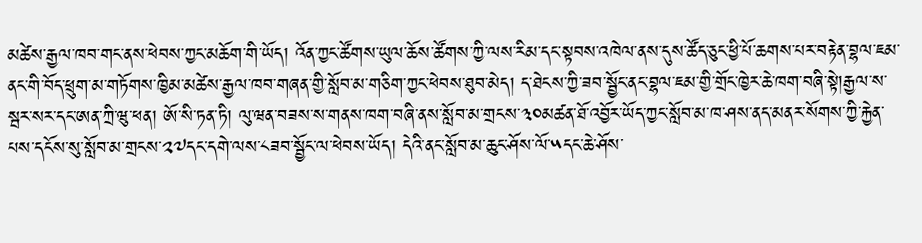མཚེས་རྒྱལ་ཁབ་གང་ནས་ཕེབས་ཀྱང་མཆོག་གི་ཡོད། འོན་ཀྱང་ཚོགས་ཡུལ་ཆོས་ཚོགས་ཀྱི་ལས་རིམ་དང་སྟབས་འཁེལ་ནས་དུས་ཚོད་ཅུང་ཕྱི་པོ་ཆགས་པར་བརྟེན་བྷལ་ཇམ་ནང་གི་བོད་ཕྲུག་མ་གཏོགས་ཁྱིམ་མཚེས་རྒྱལ་ཁབ་གཞན་གྱི་སློབ་མ་གཅིག་ཀྱང་ཕེབས་ཐུབ་མེད། ད་ཐེངས་ཀྱི་ཟབ་སྦྱོང་ནང་བྷལ་ཇམ་གྱི་གྲོང་ཁྱེར་ཆེ་ཁག་བཞི་སྟེ།རྒྱལ་ས་སྦར་སར་དང་ཨན་ཀྲི་ཝུ་ཕན། ཨོ་སི་ཏན་ཏི། ལུ་ཝན་བཟས་ས་གནས་ཁག་བཞི་ནས་སློབ་མ་གྲངས་༣༠མཚན་ཐོ་འབྱོར་ཡོད་ཀྱང་སློབ་མ་ཁ་ཤས་ནད་མནར་སོགས་ཀྱི་རྐྱེན་པས་དངོས་སུ་སློབ་མ་གྲངས་༢༧དང་དགེ་ལས་༨ཟབ་སྦྱོང་ལ་ཕེབས་ཡོད། དེའི་ནང་སློབ་མ་ཆུང་ཤོས་ལོ་༥དང་ཆེ་ཤོས་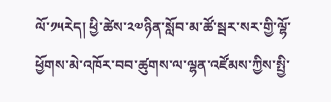ལོ་༡༥རེད། ཕྱི་ཚེས་༢༧ཉིན་སློབ་མ་ཚོ་སྦར་སར་གྱི་ལྷོ་ཕྱོགས་མེ་འཁོར་བབ་ཚུགས་ལ་ལྷན་འཛོམས་ཀྱིས་སྤྱི་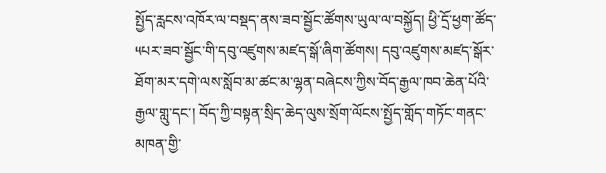སྤྱོད་རླངས་འཁོར་ལ་བསྡད་ནས་ཟབ་སྦྱོང་ཚོགས་ཡུལ་ལ་བསྐྱོད། ཕྱི་དྲོ་ཕྱག་ཚོད་༥པར་ཟབ་སྦྱོང་གི་དབུ་འཛུགས་མཛད་སྒོ་ཞིག་ཚོགས། དབུ་འཛུགས་མཛད་སྒོར་ཐོག་མར་དགེ་ལས་སློབ་མ་ཚང་མ་ལྷན་བཞེངས་ཀྱིས་བོད་རྒྱལ་ཁབ་ཆེན་པོའི་རྒྱལ་གླུ་དང་། བོད་ཀྱི་བསྟན་སྲིད་ཆེད་ལུས་སྲོག་ལོངས་སྤྱོད་གློད་གཏོང་གནང་མཁན་གྱི་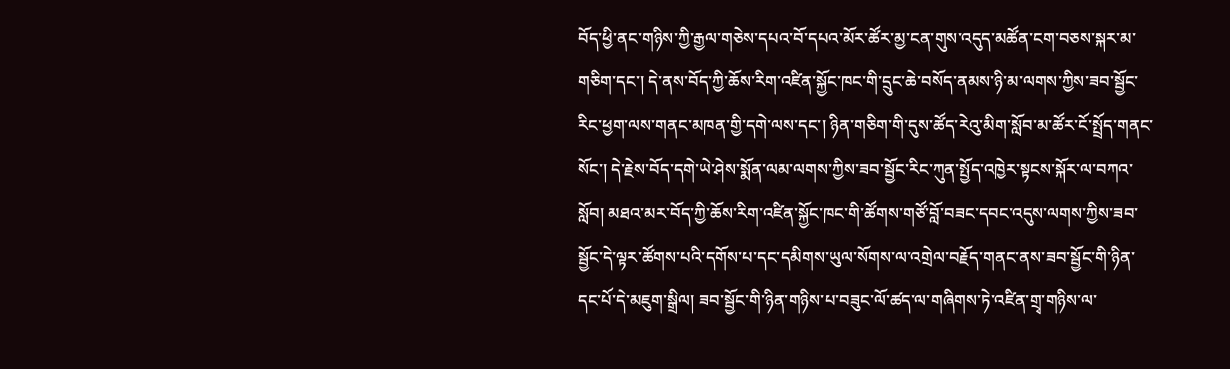བོད་ཕྱི་ནང་གཉིས་ཀྱི་རྒྱལ་གཅེས་དཔའ་བོ་དཔའ་མོར་ཚོར་མྱ་ངན་གུས་འདུད་མཚོན་ངག་བཅས་སྐར་མ་གཅིག་དང་། དེ་ནས་བོད་ཀྱི་ཆོས་རིག་འཛིན་སྐྱོང་ཁང་གི་དྲུང་ཆེ་བསོད་ནམས་ཉི་མ་ལགས་ཀྱིས་ཟབ་སྦྱོང་རིང་ཕྱག་ལས་གནང་མཁན་གྱི་དགེ་ལས་དང་། ཉིན་གཅིག་གི་དུས་ཚོད་རེའུ་མིག་སློབ་མ་ཚོར་ངོ་སྤྲོད་གནང་སོང་། དེ་རྗེས་བོད་དགེ་ཡེ་ཤེས་སྨོན་ལམ་ལགས་ཀྱིས་ཟབ་སྦྱོང་རིང་ཀུན་སྤྱོད་འཁྱེར་སྟངས་སྐོར་ལ་བཀའ་སློབ། མཐའ་མར་བོད་ཀྱི་ཆོས་རིག་འཛིན་སྐྱོང་ཁང་གི་ཚོགས་གཙོ་བློ་བཟང་དབང་འདུས་ལགས་ཀྱིས་ཟབ་སྦྱོང་དེ་ལྟར་ཚོགས་པའི་དགོས་པ་དང་དམིགས་ཡུལ་སོགས་ལ་འགྲེལ་བརྗོད་གནང་ནས་ཟབ་སྦྱོང་གི་ཉིན་དང་པོ་དེ་མཇུག་སྒྲིལ། ཟབ་སྦྱོང་གི་ཉིན་གཉིས་པ་བཟུང་ལོ་ཚད་ལ་གཞིགས་ཏེ་འཛིན་གྲྭ་གཉིས་ལ་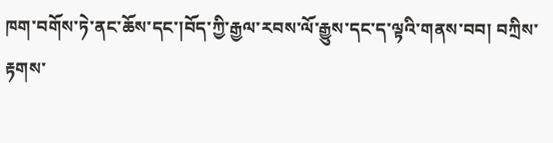ཁག་བགོས་ཏེ་ནང་ཆོས་དང་།བོད་ཀྱི་རྒྱལ་རབས་ལོ་རྒྱུས་དང་ད་ལྟའི་གནས་བབ། བཀྲིས་རྟགས་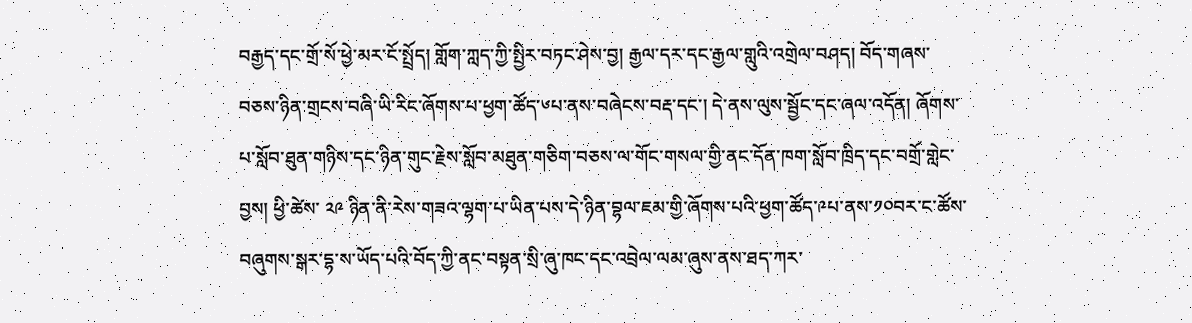བརྒྱད་དང་གྲོ་སོ་ཕྱེ་མར་ངོ་སྤྲོད། གློག་ཀླད་ཀྱི་སྤྱིར་བཏང་ཤེས་བྱ། རྒྱལ་དར་དང་རྒྱལ་གླུའི་འགྲེལ་བཤད། བོད་གཞས་བཅས་ཉིན་གྲངས་བཞི་ཡི་རིང་ཞོགས་པ་ཕྱག་ཚོད་༦པ་ནས་བཞེངས་བརྡ་དང་། དེ་ནས་ལུས་སྦྱོང་དང་ཞལ་འདོན། ཞོགས་པ་སློབ་ཐུན་གཉིས་དང་ཉིན་གུང་རྗེས་སློབ་མཐུན་གཅིག་བཅས་ལ་གོང་གསལ་གྱི་ནང་དོན་ཁག་སློབ་ཁྲིད་དང་བགྲོ་གླེང་བྱས། ཕྱི་ཚེས་ ༢༩ ཉིན་ནི་རེས་གཟའ་ལྷག་པ་ཡིན་པས་དེ་ཉིན་བྷལ་ཇམ་གྱི་ཞོགས་པའི་ཕྱག་ཚོད་༩པ་ནས་༡༠བར་ང་ཚོས་བཞུགས་སྒར་དྷ་ས་ཡོད་པའི་བོད་ཀྱི་ནང་བསྟན་སྲི་ཞུ་ཁང་དང་འབྲེལ་ལམ་ཞུས་ནས་ཐད་ཀར་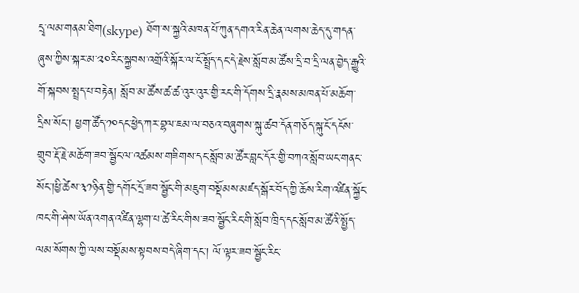དྲྭ་ལམ་གནམ་ཐིག(skype) ཐོག་ས་སྐྱའི་མཁན་པོ་ཀུན་དགའ་རིན་ཆེན་ལགས་ཆེད་དུ་གདན་ཞུས་ཀྱིས་སྐར་མ་༢༠རིང་སྐྱབས་འགྲོའི་སྐོར་ལ་ངོ་སྤྲོད་དང་དེ་རྗེས་སློབ་མ་ཚོས་དྲི་བ་དྲི་ལན་བྱེད་རྒྱུའི་གོ་སྐབས་སྤྲད་པ་བརྟེན། སློབ་མ་ཚོས་ཚ་ཚ་འུར་འུར་གྱི་རང་གི་དོགས་དྲི་རྣམས་མཁན་པོ་མཆོག་དྲིས་སོང་། ཕྱག་ཚོད་༡༠དང་ཕྱེད་ཀར་བྷལ་ཇམ་ལ་བཅའ་བཞུགས་སྐུ་ཚབ་དོན་གཅོད་སྐུ་ངོ་དངོས་གྲུབ་རྡོ་རྗེ་མཆོག་ཟབ་སྦྱོང་ལ་འཚམས་གཟིགས་དང་སློབ་མ་ཚོར་བླང་དོར་གྱི་བཀའ་སློབ་ཡང་གནང་སོང་།ཕྱི་ཚེས་༣༡ཉིན་གྱི་དགོང་དྲོ་ཟབ་སྦྱོང་གི་མཇུག་བསྡོམས་མཛད་སྒོར་བོད་ཀྱི་ཆོས་རིག་འཛིན་སྐྱོང་ཁང་གི་ཤེས་ཡོན་འགན་འཛིན་ལྷག་པ་ཚེ་རིང་གིས་ཟབ་སྦྱོང་རིང་གི་སློབ་ཁྲིད་དང་སློབ་མ་ཚོའི་སྤྱོད་ལམ་སོགས་ཀྱི་ལས་བསྡོམས་སྟབས་བདེ་ཞིག་དང་། ལོ་ལྟར་ཟབ་སྦྱོང་རིང་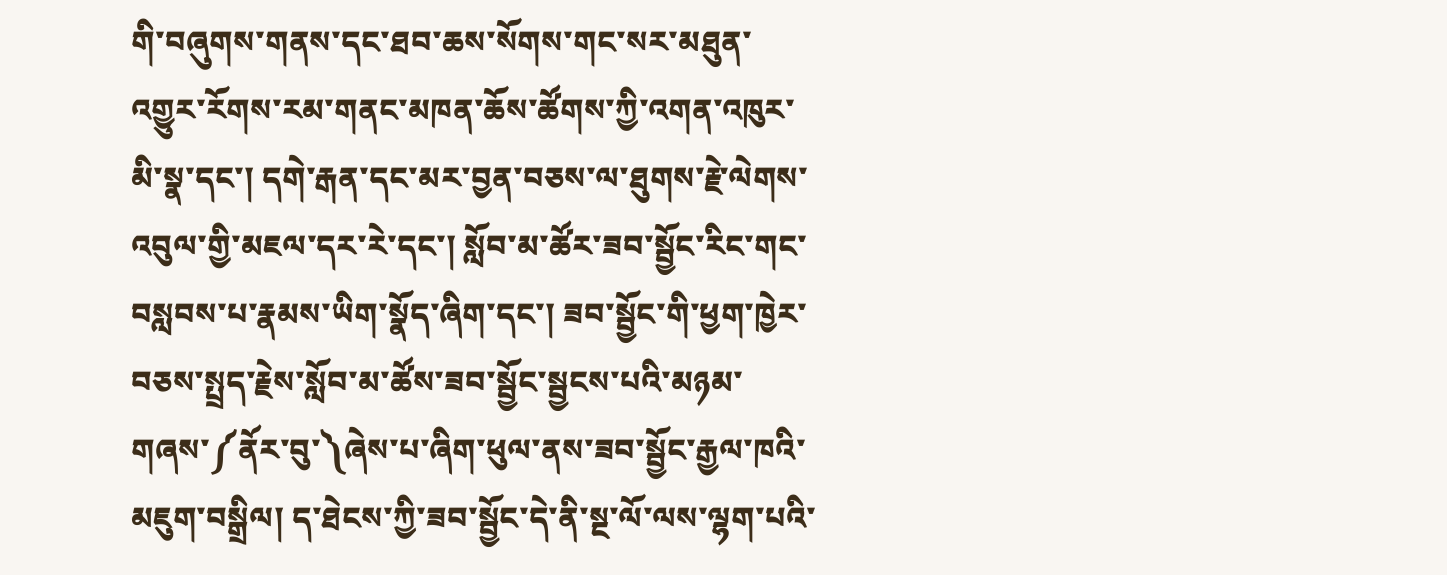གི་བཞུགས་གནས་དང་ཐབ་ཆས་སོགས་གང་སར་མཐུན་འགྱུར་རོགས་རམ་གནང་མཁན་ཆོས་ཚོགས་ཀྱི་འགན་འཁུར་མི་སྣ་དང་། དགེ་རྒན་དང་མར་བྱན་བཅས་ལ་ཐུགས་རྗེ་ལེགས་འབུལ་གྱི་མཇལ་དར་རེ་དང་། སློབ་མ་ཚོར་ཟབ་སྦྱོང་རིང་གང་བསླབས་པ་རྣམས་ཡིག་སྣོད་ཞིག་དང་། ཟབ་སྦྱོང་གི་ཕྱག་ཁྱེར་བཅས་སྤྲད་རྗེས་སློབ་མ་ཚོས་ཟབ་སྦྱོང་སྦྱངས་པའི་མཉམ་གཞས་༼ནོར་བུ་༽ཞེས་པ་ཞིག་ཕུལ་ནས་ཟབ་སྦྱོང་རྒྱལ་ཁའི་མཇུག་བསྒྲིལ། ད་ཐེངས་ཀྱི་ཟབ་སྦྱོང་དེ་ནི་སྔ་ལོ་ལས་ལྷག་པའི་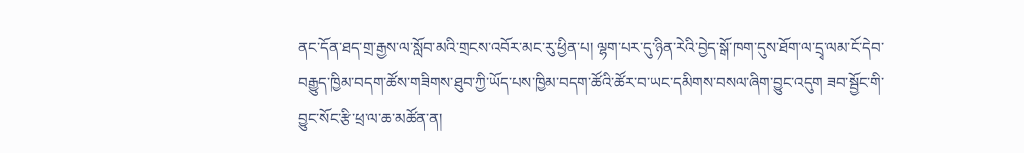ནང་དོན་ཐད་གྲ་རྒྱས་ལ་སློབ་མའི་གྲངས་འབོར་མང་རུ་ཕྱིན་པ། ལྷག་པར་དུ་ཉིན་རེའི་བྱེད་སྒོ་ཁག་དུས་ཐོག་ལ་དྲྭ་ལམ་ངོ་དེབ་བརྒྱུད་ཁྱིམ་བདག་ཚོས་གཟིགས་ཐུབ་ཀྱི་ཡོད་པས་ཁྱིམ་བདག་ཚོའི་ཚོར་བ་ཡང་དམིགས་བསལ་ཞིག་བྱུང་འདུག ཟབ་སྦྱོང་གི་བྱུང་སོང་རྩི་ཕྲ་ལ་ཆ་མཚོན་ན།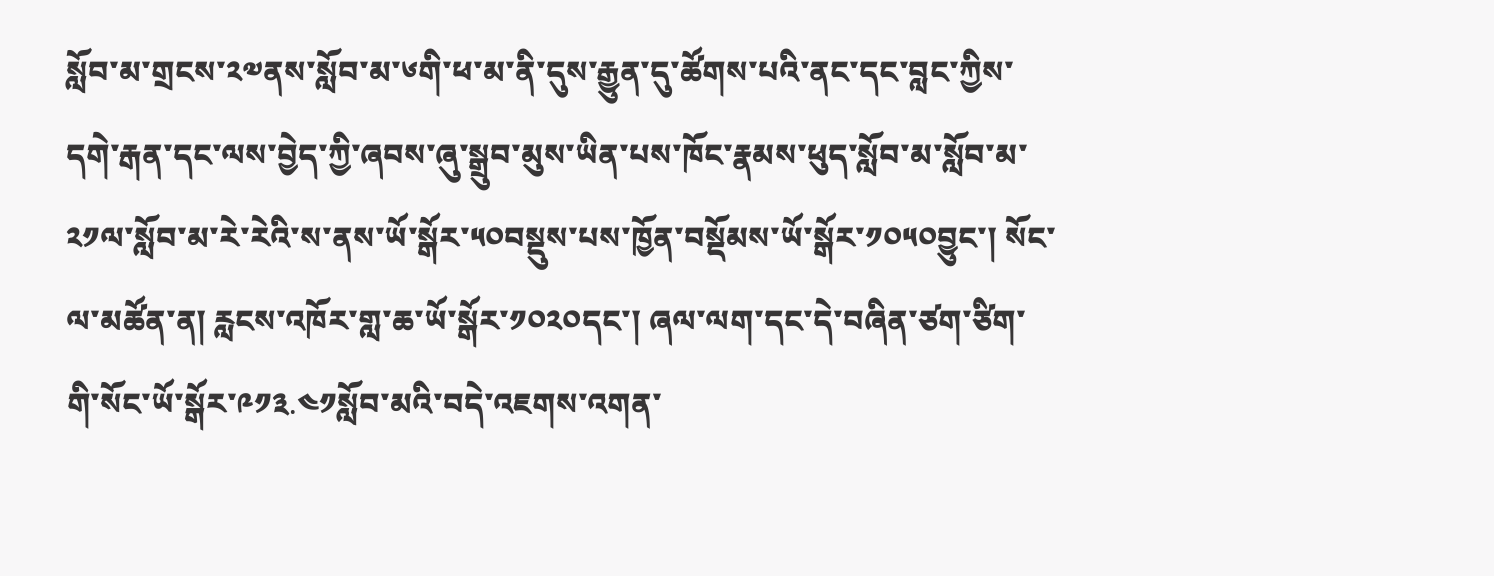སློབ་མ་གྲངས་༢༧ནས་སློབ་མ་༦གི་ཕ་མ་ནི་དུས་རྒྱུན་དུ་ཚོགས་པའི་ནང་དང་བླང་ཀྱིས་དགེ་རྒན་དང་ལས་བྱེད་ཀྱི་ཞབས་ཞུ་སྒྲུབ་མུས་ཡིན་པས་ཁོང་རྣམས་ཕུད་སློབ་མ་སློབ་མ་༢༡ལ་སློབ་མ་རེ་རེའི་ས་ནས་ཡོ་སྒོར་༥༠བསྡུས་པས་ཁྱོན་བསྡོམས་ཡོ་སྒོར་༡༠༥༠བྱུང་། སོང་ལ་མཚོན་ན། རླངས་འཁོར་གླ་ཆ་ཡོ་སྒོར་༡༠༢༠དང་། ཞལ་ལག་དང་དེ་བཞིན་ཙག་ཙིག་གི་སོང་ཡོ་སྒོར་༩༡༣.༤༡སློབ་མའི་བདེ་འཇགས་འགན་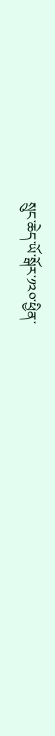སྲུང་ཆེད་ཡོ་སྒོར་༡༢༠་ཕྱིན་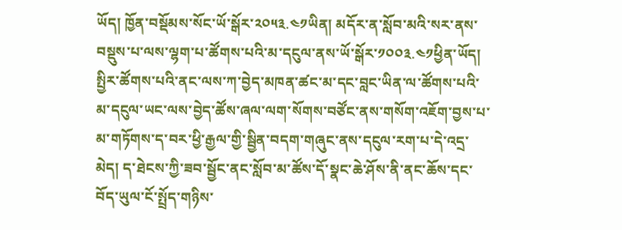ཡོད། ཁྱོན་བསྡོམས་སོང་ཡོ་སྒོར་༢༠༥༣.༤༡ཡིན། མདོར་ན་སློབ་མའི་སར་ནས་བསྡུས་པ་ལས་ལྷག་པ་ཚོགས་པའི་མ་དངུལ་ནས་ཡོ་སྒོར་༡༠༠༣.༤༡ཕྱིན་ཡོད། སྤྱིར་ཚོགས་པའི་ནང་ལས་ཀ་བྱེད་མཁན་ཚང་མ་དང་བླང་ཡིན་ལ་ཚོགས་པའི་མ་དངུལ་ཡང་ལས་བྱེད་ཚོས་ཞལ་ལག་སོགས་བཙོང་ནས་གསོག་འཇོག་བྱས་པ་མ་གཏོགས་ད་བར་ཕྱི་རྒྱལ་གྱི་སྦྱིན་བདག་གཞུང་ནས་དངུལ་རག་པ་དེ་འདྲ་མེད། ད་ཐེངས་ཀྱི་ཟབ་སྦྱོང་ནང་སློབ་མ་ཚོས་དོ་སྣང་ཆེ་ཤོས་ནི་ནང་ཆོས་དང་བོད་ཡུལ་ངོ་སྤྲོད་གཉིས་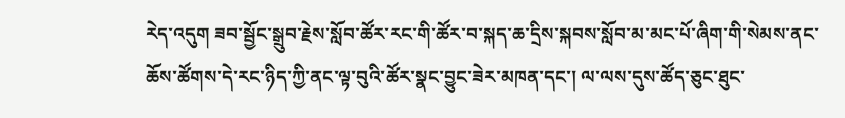རེད་འདུག ཟབ་སྦྱོང་སྒྲུབ་རྗེས་སློབ་ཚོར་རང་གི་ཚོར་བ་སྐད་ཆ་དྲིས་སྐབས་སློབ་མ་མང་པོ་ཞིག་གི་སེམས་ནང་ཆོས་ཚོགས་དེ་རང་ཉིད་ཀྱི་ནང་ལྟ་བུའི་ཚོར་སྣང་བྱུང་ཟེར་མཁན་དང་། ལ་ལས་དུས་ཚོད་ཅུང་ཐུང་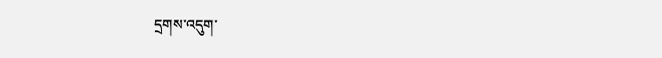དྲགས་འདུག་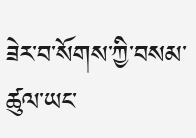ཟེར་བ་སོགས་ཀྱི་བསམ་ཚུལ་ཡང་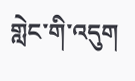གླེང་གི་འདུག